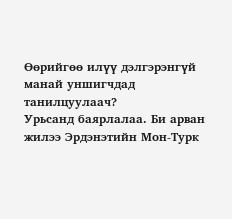Өөрийгөө илүү дэлгэрэнгүй манай уншигчдад танилцуулаач?
Урьсанд баярлалаа. Би арван жилээ Эрдэнэтийн Мон-Турк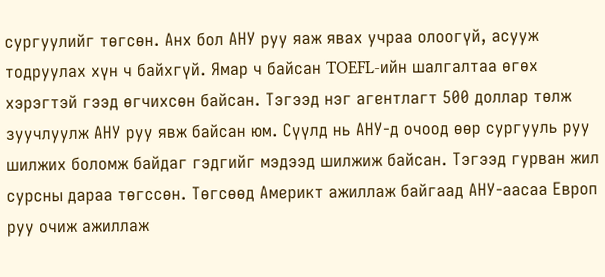сургуулийг төгсөн. Анх бол АНУ руу яаж явах учраа олоогүй, асууж тодруулах хүн ч байхгүй. Ямар ч байсан TOEFL-ийн шалгалтаа өгөх хэрэгтэй гээд өгчихсөн байсан. Тэгээд нэг агентлагт 500 доллар төлж зуучлуулж АНУ руу явж байсан юм. Сүүлд нь АНУ-д очоод өөр сургууль руу шилжих боломж байдаг гэдгийг мэдээд шилжиж байсан. Тэгээд гурван жил сурсны дараа төгссөн. Төгсөөд Америкт ажиллаж байгаад АНУ-аасаа Европ руу очиж ажиллаж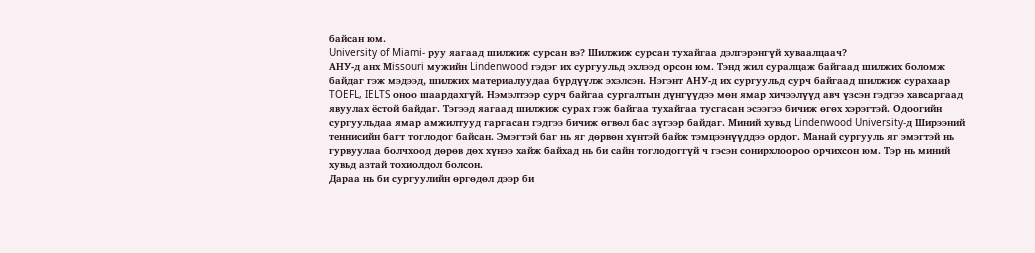байсан юм.
University of Miami- руу яагаад шилжиж сурсан вэ? Шилжиж сурсан тухайгаа дэлгэрэнгүй хуваалцаач?
АНУ-д анх Мissouri мужийн Lindenwood гэдэг их сургуульд эхлээд орсон юм. Тэнд жил суралцаж байгаад шилжих боломж байдаг гэж мэдээд, шилжих материалуудаа бүрдүүлж эхэлсэн. Нэгэнт АНУ-д их сургуульд сурч байгаад шилжиж сурахаар TOEFL, IELTS оноо шаардахгүй. Нэмэлтээр сурч байгаа сургалтын дүнгүүдээ мөн ямар хичээлүүд авч үзсэн гэдгээ хавсаргаад явуулах ёстой байдаг. Тэгээд яагаад шилжиж сурах гэж байгаа тухайгаа тусгасан эсээгээ бичиж өгөх хэрэгтэй. Одоогийн сургуульдаа ямар амжилтууд гаргасан гэдгээ бичиж өгвөл бас зүгээр байдаг. Миний хувьд Lindenwood University-д Ширээний теннисийн багт тоглодог байсан. Эмэгтэй баг нь яг дөрвөн хүнтэй байж тэмцээнүүддээ ордог. Манай сургууль яг эмэгтэй нь гурвуулаа болчхоод дөрөв дөх хүнээ хайж байхад нь би сайн тоглодоггүй ч гэсэн сонирхлоороо орчихсон юм. Тэр нь миний хувьд азтай тохиолдол болсон.
Дараа нь би сургуулийн өргөдөл дээр би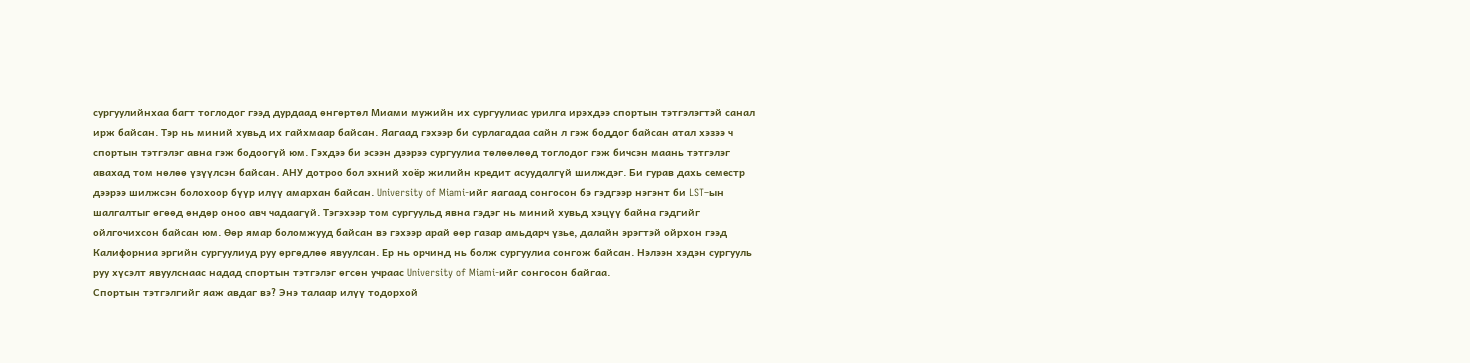сургуулийнхаа багт тоглодог гээд дурдаад өнгөртөл Миами мужийн их сургуулиас урилга ирэхдээ спортын тэтгэлэгтэй санал ирж байсан. Тэр нь миний хувьд их гайхмаар байсан. Яагаад гэхээр би сурлагадаа сайн л гэж боддог байсан атал хэзээ ч спортын тэтгэлэг авна гэж бодоогүй юм. Гэхдээ би эсээн дээрээ сургуулиа төлөөлөөд тоглодог гэж бичсэн маань тэтгэлэг авахад том нөлөө үзүүлсэн байсан. АНУ дотроо бол эхний хоёр жилийн кредит асуудалгүй шилждэг. Би гурав дахь семестр дээрээ шилжсэн болохоор бүүр илүү амархан байсан. University of Miami-ийг яагаад сонгосон бэ гэдгээр нэгэнт би LST–ын шалгалтыг өгөөд өндөр оноо авч чадаагүй. Тэгэхээр том сургуульд явна гэдэг нь миний хувьд хэцүү байна гэдгийг ойлгочихсон байсан юм. Өөр ямар боломжууд байсан вэ гэхээр арай өөр газар амьдарч үзье, далайн эрэгтэй ойрхон гээд Калифорниа эргийн сургуулиуд руу өргөдлөө явуулсан. Ер нь орчинд нь болж сургуулиа сонгож байсан. Нэлээн хэдэн сургууль руу хүсэлт явуулснаас надад спортын тэтгэлэг өгсөн учраас University of Miami-ийг сонгосон байгаа.
Спортын тэтгэлгийг яаж авдаг вэ? Энэ талаар илүү тодорхой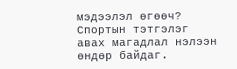мэдээлэл өгөөч?
Спортын тэтгэлэг авах магадлал нэлээн өндөр байдаг.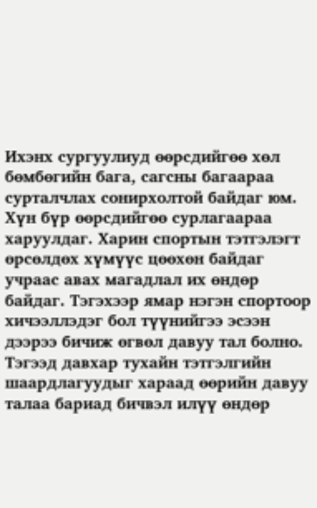Ихэнх сургуулиуд өөрсдийгөө хөл бөмбөгийн бага, сагсны багаараа сурталчлах сонирхолтой байдаг юм. Хүн бүр өөрсдийгөө сурлагаараа харуулдаг. Харин спортын тэтгэлэгт өрсөлдөх хүмүүс цөөхөн байдаг учраас авах магадлал их өндөр байдаг. Тэгэхээр ямар нэгэн спортоор хичээллэдэг бол түүнийгээ эсээн дээрээ бичиж өгвөл давуу тал болно. Тэгээд давхар тухайн тэтгэлгийн шаардлагуудыг хараад өөрийн давуу талаа бариад бичвэл илүү өндөр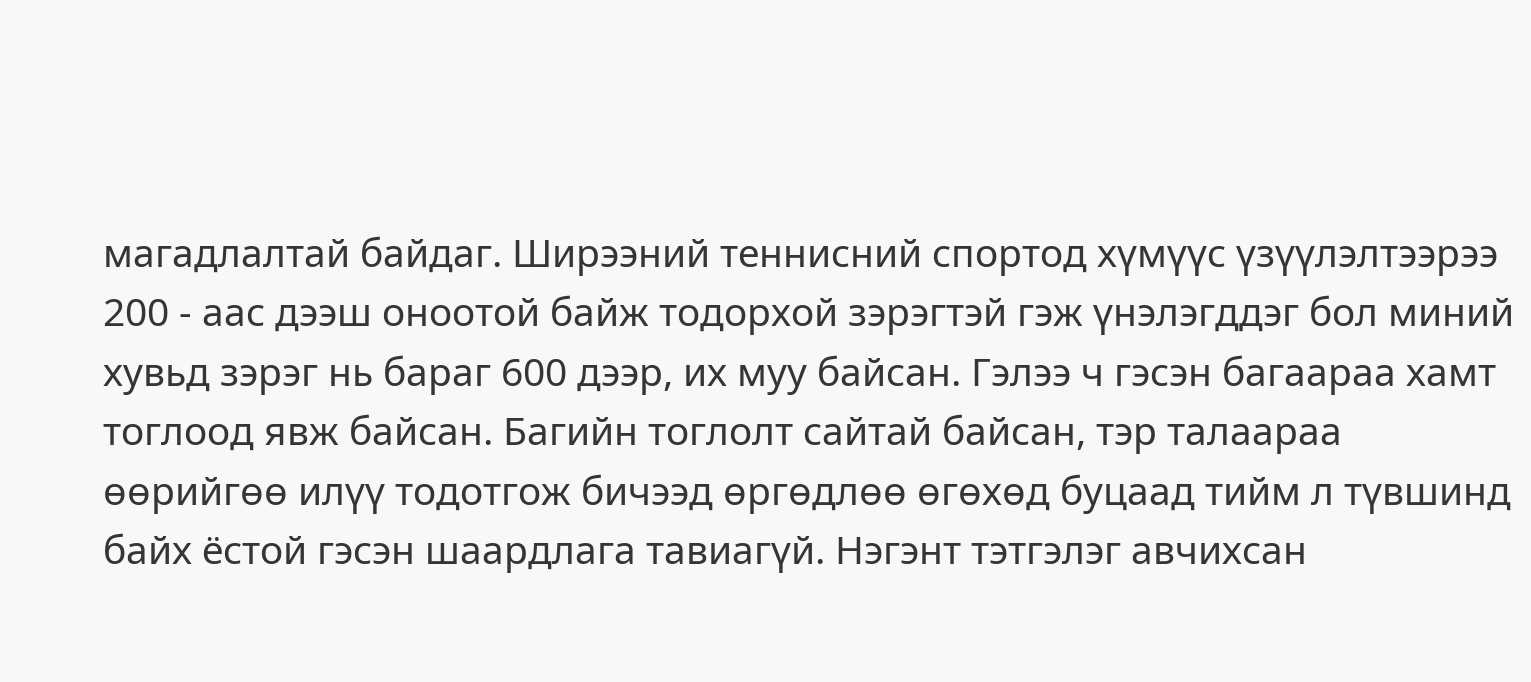магадлалтай байдаг. Ширээний теннисний спортод хүмүүс үзүүлэлтээрээ 200 - аас дээш оноотой байж тодорхой зэрэгтэй гэж үнэлэгддэг бол миний хувьд зэрэг нь бараг 600 дээр, их муу байсан. Гэлээ ч гэсэн багаараа хамт тоглоод явж байсан. Багийн тоглолт сайтай байсан, тэр талаараа өөрийгөө илүү тодотгож бичээд өргөдлөө өгөхөд буцаад тийм л түвшинд байх ёстой гэсэн шаардлага тавиагүй. Нэгэнт тэтгэлэг авчихсан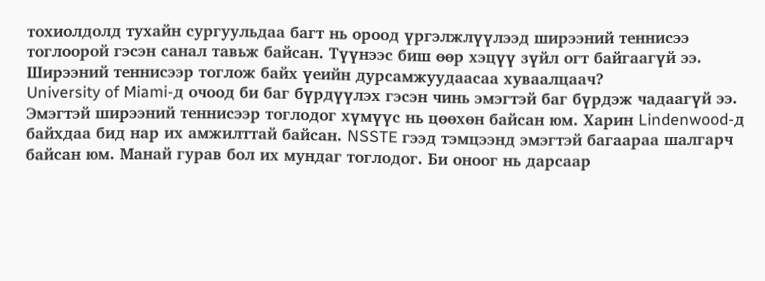тохиолдолд тухайн сургуульдаа багт нь ороод үргэлжлүүлээд ширээний теннисээ тоглоорой гэсэн санал тавьж байсан. Түүнээс биш өөр хэцүү зүйл огт байгаагүй ээ.
Ширээний теннисээр тоглож байх үеийн дурсамжуудаасаа хуваалцаач?
University of Miami-д очоод би баг бүрдүүлэх гэсэн чинь эмэгтэй баг бүрдэж чадаагүй ээ. Эмэгтэй ширээний теннисээр тоглодог хүмүүс нь цөөхөн байсан юм. Харин Lindenwood-д байхдаа бид нар их амжилттай байсан. NSSTE гээд тэмцээнд эмэгтэй багаараа шалгарч байсан юм. Манай гурав бол их мундаг тоглодог. Би оноог нь дарсаар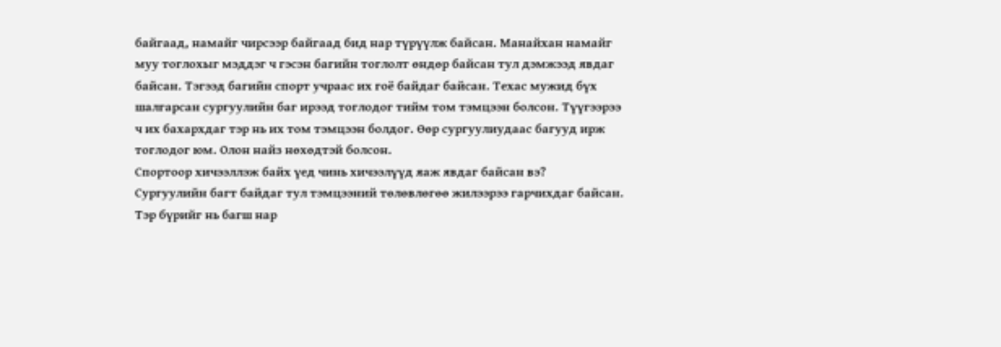байгаад, намайг чирсээр байгаад бид нар түрүүлж байсан. Манайхан намайг муу тоглохыг мэддэг ч гэсэн багийн тоглолт өндөр байсан тул дэмжээд явдаг байсан. Тэгээд багийн спорт учраас их гоё байдаг байсан. Техас мужид бүх шалгарсан сургуулийн баг ирээд тоглодог тийм том тэмцээн болсон. Түүгээрээ ч их бахархдаг тэр нь их том тэмцээн болдог. Өөр сургуулиудаас багууд ирж тоглодог юм. Олон найз нөхөдтэй болсон.
Спортоор хичээллэж байх үед чинь хичээлүүд яаж явдаг байсан вэ?
Сургуулийн багт байдаг тул тэмцээний төлөвлөгөө жилээрээ гарчихдаг байсан. Тэр бүрийг нь багш нар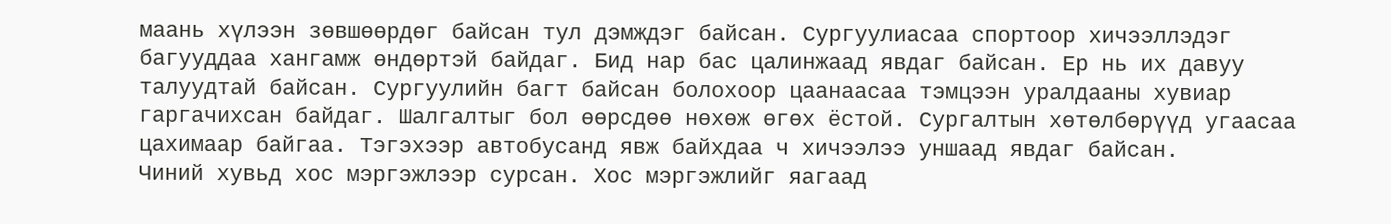маань хүлээн зөвшөөрдөг байсан тул дэмждэг байсан. Сургуулиасаа спортоор хичээллэдэг багууддаа хангамж өндөртэй байдаг. Бид нар бас цалинжаад явдаг байсан. Ер нь их давуу талуудтай байсан. Сургуулийн багт байсан болохоор цаанаасаа тэмцээн уралдааны хувиар гаргачихсан байдаг. Шалгалтыг бол өөрсдөө нөхөж өгөх ёстой. Сургалтын хөтөлбөрүүд угаасаа цахимаар байгаа. Тэгэхээр автобусанд явж байхдаа ч хичээлээ уншаад явдаг байсан.
Чиний хувьд хос мэргэжлээр сурсан. Хос мэргэжлийг яагаад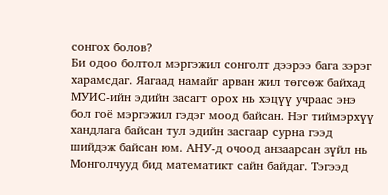сонгох болов?
Би одоо болтол мэргэжил сонголт дээрээ бага зэрэг харамсдаг. Яагаад намайг арван жил төгсөж байхад МУИС-ийн эдийн засагт орох нь хэцүү учраас энэ бол гоё мэргэжил гэдэг моод байсан. Нэг тиймэрхүү хандлага байсан тул эдийн засгаар сурна гээд шийдэж байсан юм. АНУ-д очоод анзаарсан зүйл нь Монголчууд бид математикт сайн байдаг. Тэгээд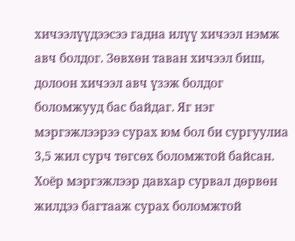хичээлүүдээсээ гадна илүү хичээл нэмж авч болдог. Зөвхөн таван хичээл биш, долоон хичээл авч үзэж болдог боломжууд бас байдаг. Яг нэг мэргэжлээрээ сурах юм бол би сургуулиа 3,5 жил сурч төгсөх боломжтой байсан. Хоёр мэргэжлээр давхар сурвал дөрвөн жилдээ багтааж сурах боломжтой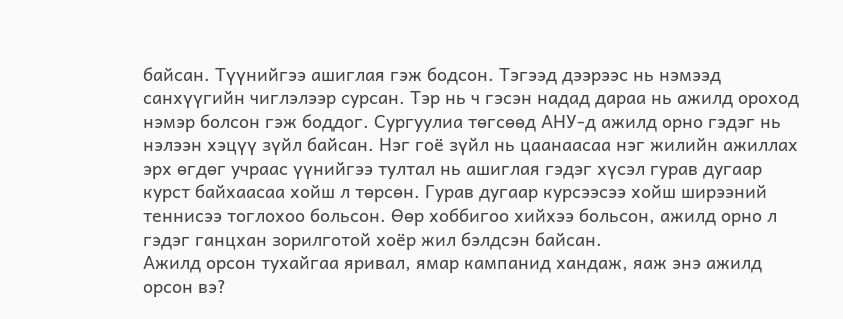байсан. Түүнийгээ ашиглая гэж бодсон. Тэгээд дээрээс нь нэмээд санхүүгийн чиглэлээр сурсан. Тэр нь ч гэсэн надад дараа нь ажилд ороход нэмэр болсон гэж боддог. Сургуулиа төгсөөд АНУ-д ажилд орно гэдэг нь нэлээн хэцүү зүйл байсан. Нэг гоё зүйл нь цаанаасаа нэг жилийн ажиллах эрх өгдөг учраас үүнийгээ тултал нь ашиглая гэдэг хүсэл гурав дугаар курст байхаасаа хойш л төрсөн. Гурав дугаар курсээсээ хойш ширээний теннисээ тоглохоо больсон. Өөр хоббигоо хийхээ больсон, ажилд орно л гэдэг ганцхан зорилготой хоёр жил бэлдсэн байсан.
Ажилд орсон тухайгаа яривал, ямар кампанид хандаж, яаж энэ ажилд орсон вэ?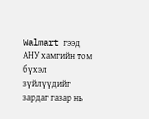Walmart гээд АНУ хамгийн том бүхэл зүйлүүдийг зардаг газар нь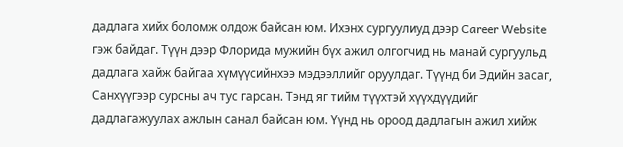дадлага хийх боломж олдож байсан юм. Ихэнх сургуулиуд дээр Career Website гэж байдаг. Түүн дээр Флорида мужийн бүх ажил олгогчид нь манай сургуульд дадлага хайж байгаа хүмүүсийнхээ мэдээллийг оруулдаг. Түүнд би Эдийн засаг, Санхүүгээр сурсны ач тус гарсан. Тэнд яг тийм түүхтэй хүүхдүүдийг дадлагажуулах ажлын санал байсан юм. Үүнд нь ороод дадлагын ажил хийж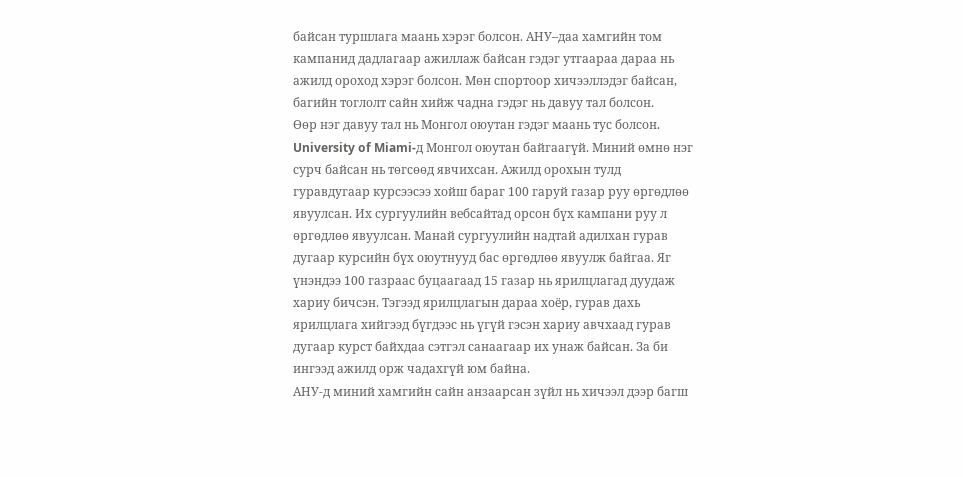байсан туршлага маань хэрэг болсон. АНУ–даа хамгийн том кампанид дадлагаар ажиллаж байсан гэдэг утгаараа дараа нь ажилд ороход хэрэг болсон. Мөн спортоор хичээллэдэг байсан, багийн тоглолт сайн хийж чадна гэдэг нь давуу тал болсон.
Өөр нэг давуу тал нь Монгол оюутан гэдэг маань тус болсон. University of Miami-д Монгол оюутан байгаагүй. Миний өмнө нэг сурч байсан нь төгсөөд явчихсан. Ажилд орохын тулд гуравдугаар курсээсээ хойш бараг 100 гаруй газар руу өргөдлөө явуулсан. Их сургуулийн вебсайтад орсон бүх кампани руу л өргөдлөө явуулсан. Манай сургуулийн надтай адилхан гурав дугаар курсийн бүх оюутнууд бас өргөдлөө явуулж байгаа. Яг үнэндээ 100 газраас буцаагаад 15 газар нь ярилцлагад дуудаж хариу бичсэн. Тэгээд ярилцлагын дараа хоёр, гурав дахь ярилцлага хийгээд бүгдээс нь үгүй гэсэн хариу авчхаад гурав дугаар курст байхдаа сэтгэл санаагаар их унаж байсан. За би ингээд ажилд орж чадахгүй юм байна.
АНУ-д миний хамгийн сайн анзаарсан зүйл нь хичээл дээр багш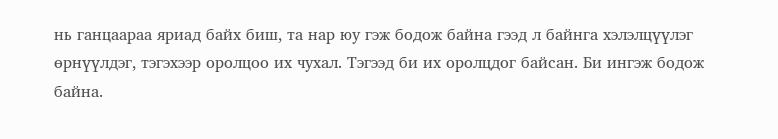нь ганцаараа яриад байх биш, та нар юу гэж бодож байна гээд л байнга хэлэлцүүлэг өрнүүлдэг, тэгэхээр оролцоо их чухал. Тэгээд би их оролцдог байсан. Би ингэж бодож байна.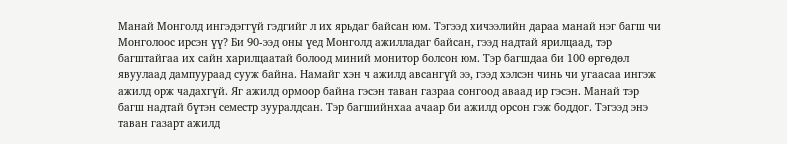Манай Монголд ингэдэггүй гэдгийг л их ярьдаг байсан юм. Тэгээд хичээлийн дараа манай нэг багш чи Монголоос ирсэн үү? Би 90-ээд оны үед Монголд ажилладаг байсан, гээд надтай ярилцаад, тэр багштайгаа их сайн харилцаатай болоод миний монитор болсон юм. Тэр багшдаа би 100 өргөдөл явуулаад дампуураад сууж байна. Намайг хэн ч ажилд авсангүй ээ, гээд хэлсэн чинь чи угаасаа ингэж ажилд орж чадахгүй. Яг ажилд ормоор байна гэсэн таван газраа сонгоод аваад ир гэсэн. Манай тэр багш надтай бүтэн семестр зууралдсан. Тэр багшийнхаа ачаар би ажилд орсон гэж боддог. Тэгээд энэ таван газарт ажилд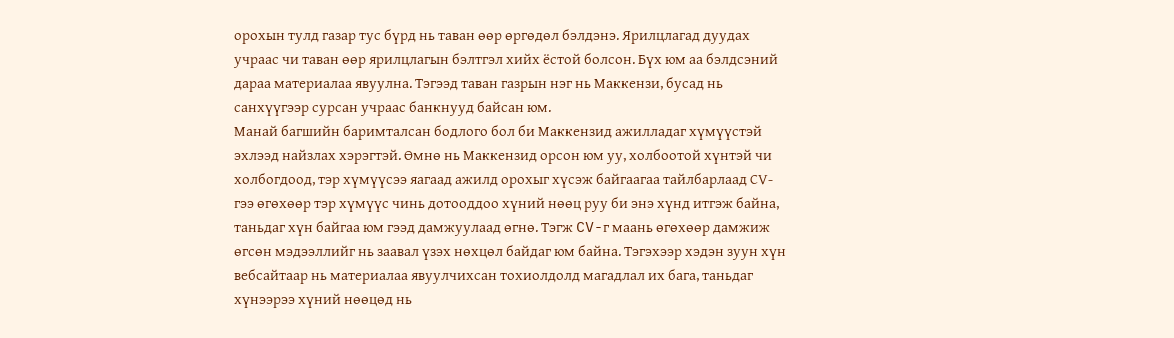орохын тулд газар тус бүрд нь таван өөр өргөдөл бэлдэнэ. Ярилцлагад дуудах учраас чи таван өөр ярилцлагын бэлтгэл хийх ёстой болсон. Бүх юм аа бэлдсэний дараа материалаа явуулна. Тэгээд таван газрын нэг нь Маккензи, бусад нь санхүүгээр сурсан учраас банкнууд байсан юм.
Манай багшийн баримталсан бодлого бол би Маккензид ажилладаг хүмүүстэй эхлээд найзлах хэрэгтэй. Өмнө нь Маккензид орсон юм уу, холбоотой хүнтэй чи холбогдоод, тэр хүмүүсээ яагаад ажилд орохыг хүсэж байгаагаа тайлбарлаад СV-гээ өгөхөөр тэр хүмүүс чинь дотооддоо хүний нөөц руу би энэ хүнд итгэж байна, таньдаг хүн байгаа юм гээд дамжуулаад өгнө. Тэгж CV-г маань өгөхөөр дамжиж өгсөн мэдээллийг нь заавал үзэх нөхцөл байдаг юм байна. Тэгэхээр хэдэн зуун хүн вебсайтаар нь материалаа явуулчихсан тохиолдолд магадлал их бага, таньдаг хүнээрээ хүний нөөцөд нь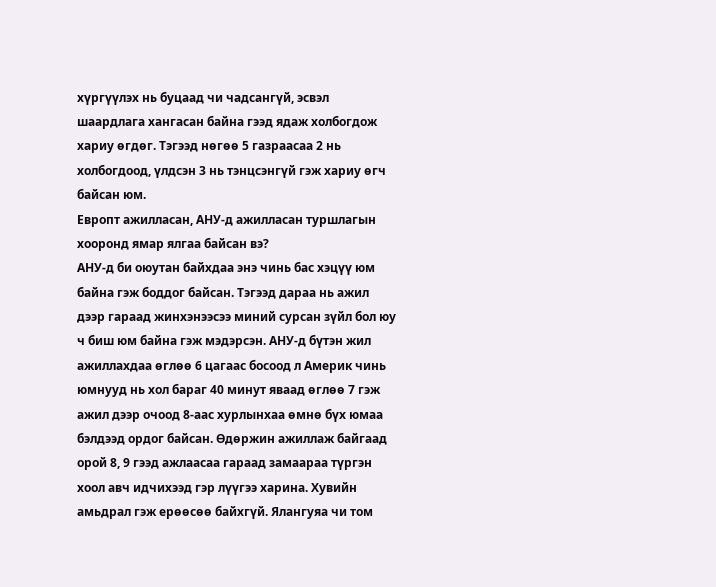хүргүүлэх нь буцаад чи чадсангүй, эсвэл шаардлага хангасан байна гээд ядаж холбогдож хариу өгдөг. Тэгээд нөгөө 5 газраасаа 2 нь холбогдоод, үлдсэн 3 нь тэнцсэнгүй гэж хариу өгч байсан юм.
Европт ажилласан, АНУ-д ажилласан туршлагын хооронд ямар ялгаа байсан вэ?
АНУ-д би оюутан байхдаа энэ чинь бас хэцүү юм байна гэж боддог байсан. Тэгээд дараа нь ажил дээр гараад жинхэнээсээ миний сурсан зүйл бол юу ч биш юм байна гэж мэдэрсэн. АНУ-д бүтэн жил ажиллахдаа өглөө 6 цагаас босоод л Америк чинь юмнууд нь хол бараг 40 минут яваад өглөө 7 гэж ажил дээр очоод 8-аас хурлынхаа өмнө бүх юмаа бэлдээд ордог байсан. Өдөржин ажиллаж байгаад орой 8, 9 гээд ажлаасаа гараад замаараа түргэн хоол авч идчихээд гэр лүүгээ харина. Хувийн амьдрал гэж ерөөсөө байхгүй. Ялангуяа чи том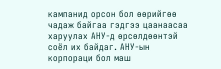кампанид орсон бол өөрийгөө чадаж байгаа гэдгээ цаанаасаа харуулах АНУ-д өрсөлдөөнтэй соёл их байдаг. АНУ-ын корпораци бол маш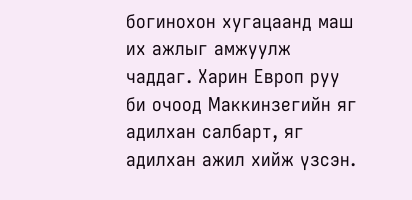богинохон хугацаанд маш их ажлыг амжуулж чаддаг. Харин Европ руу би очоод Маккинзегийн яг адилхан салбарт, яг адилхан ажил хийж үзсэн.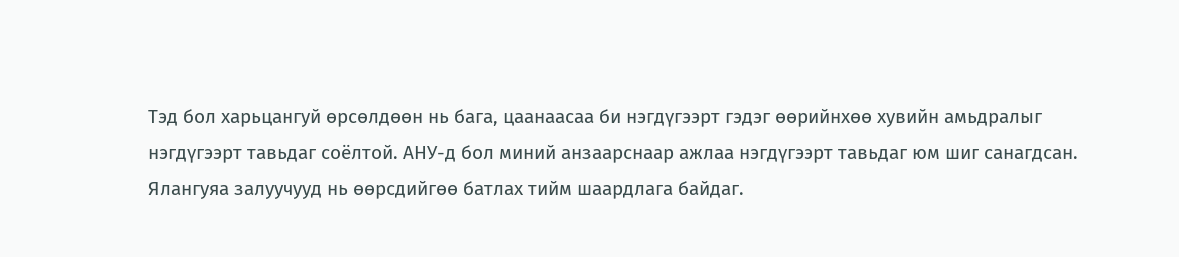Тэд бол харьцангуй өрсөлдөөн нь бага, цаанаасаа би нэгдүгээрт гэдэг өөрийнхөө хувийн амьдралыг нэгдүгээрт тавьдаг соёлтой. АНУ-д бол миний анзаарснаар ажлаа нэгдүгээрт тавьдаг юм шиг санагдсан. Ялангуяа залуучууд нь өөрсдийгөө батлах тийм шаардлага байдаг.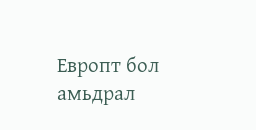Европт бол амьдрал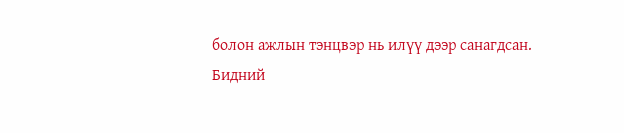болон ажлын тэнцвэр нь илүү дээр санагдсан.
Бидний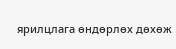ярилцлага өндөрлөх дөхөж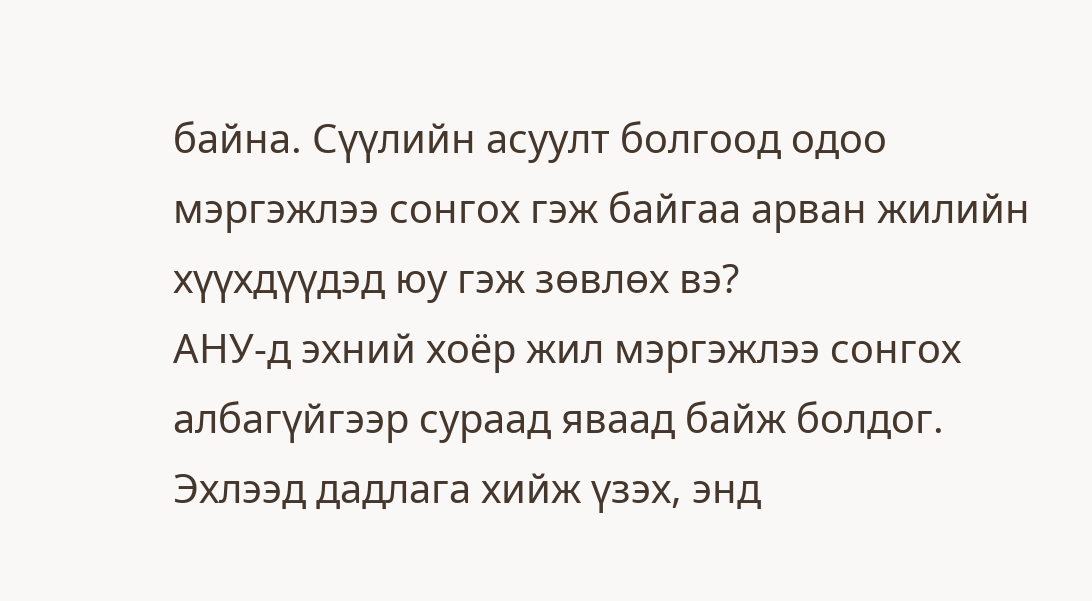байна. Сүүлийн асуулт болгоод одоо мэргэжлээ сонгох гэж байгаа арван жилийн хүүхдүүдэд юу гэж зөвлөх вэ?
АНУ-д эхний хоёр жил мэргэжлээ сонгох албагүйгээр сураад яваад байж болдог. Эхлээд дадлага хийж үзэх, энд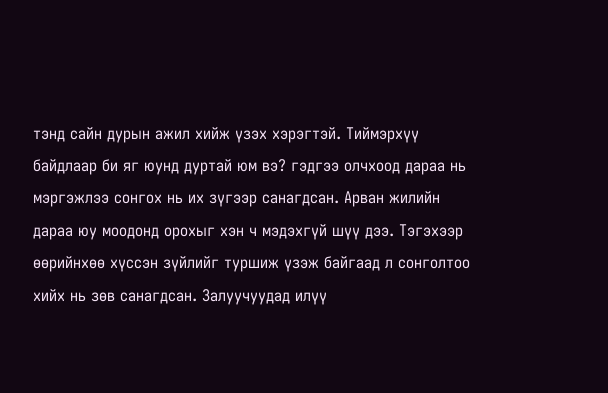тэнд сайн дурын ажил хийж үзэх хэрэгтэй. Тиймэрхүү байдлаар би яг юунд дуртай юм вэ? гэдгээ олчхоод дараа нь мэргэжлээ сонгох нь их зүгээр санагдсан. Арван жилийн дараа юу моодонд орохыг хэн ч мэдэхгүй шүү дээ. Тэгэхээр өөрийнхөө хүссэн зүйлийг туршиж үзэж байгаад л сонголтоо хийх нь зөв санагдсан. Залуучуудад илүү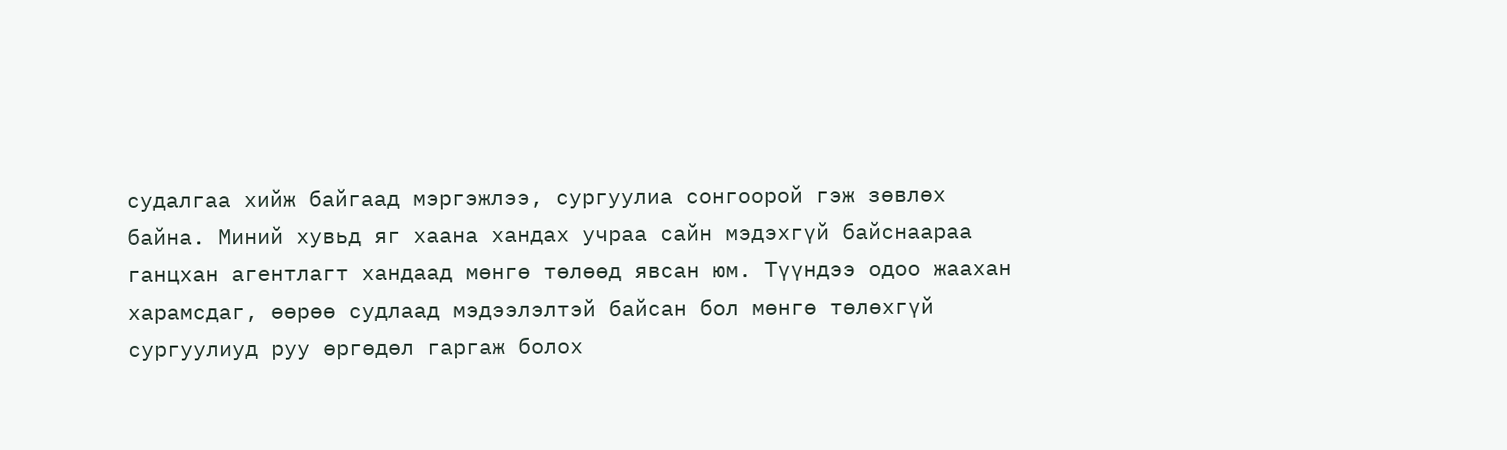судалгаа хийж байгаад мэргэжлээ, сургуулиа сонгоорой гэж зөвлөх байна. Миний хувьд яг хаана хандах учраа сайн мэдэхгүй байснаараа ганцхан агентлагт хандаад мөнгө төлөөд явсан юм. Түүндээ одоо жаахан харамсдаг, өөрөө судлаад мэдээлэлтэй байсан бол мөнгө төлөхгүй сургуулиуд руу өргөдөл гаргаж болох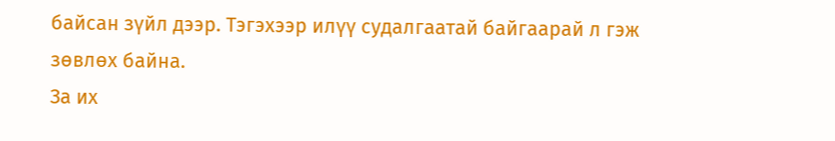байсан зүйл дээр. Тэгэхээр илүү судалгаатай байгаарай л гэж зөвлөх байна.
За их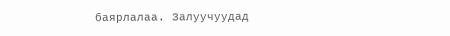баярлалаа. Залуучуудад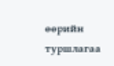өөрийн туршлагаа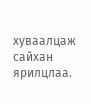хуваалцаж сайхан ярилцлаа.